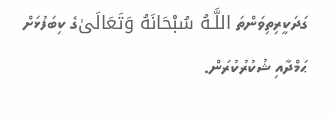ގަދަކީރިތިވަންތަ اللَّـهُ سُبْحَانَهُ وَتَعَالَىٰގެ ކިބަފުޅަށް ޙަމްދާއި ޝުކުރުކުރަން.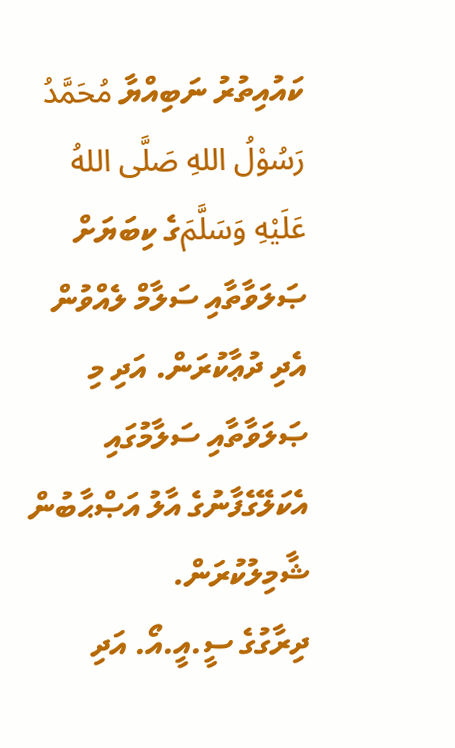ކައުއިތުރު ނަބިއްޔާ مُحَمَّدُ رَسُوْلُ اللهِ صَلَّى اللهُ عَلَيْهِ وَسَلَّمَގެ ކިބަޔަށް ޞަލަވާތާއި ސަލާމް ލެއްވުން އެދި ދުޢާކުރަން. އަދި މި ޞަލަވާތާއި ސަލާމުގައި އެކަލޭގެފާނުގެ އާލު އަޞްޙާބުން ޝާމިލުކުރަން.
ދިރާގުގެ ސީ.އީ.އޯ. އަދި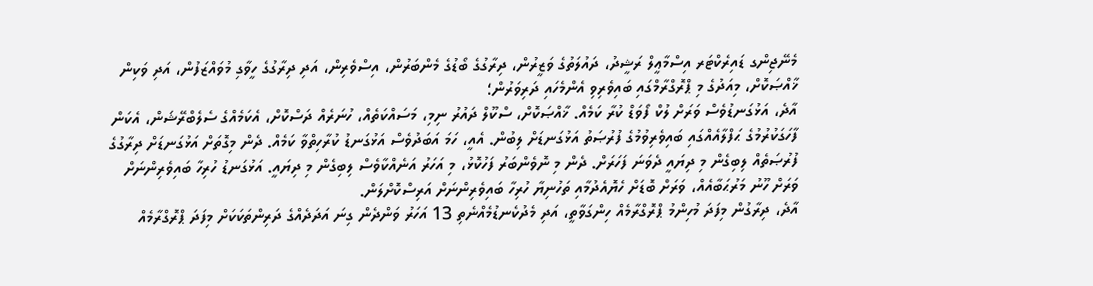މެނޭޖިންގ ޑައިރެކްޓަރ އިސްމާޢީލް ރަޝީދު، ދައުލަތުގެ ވަޒީރުން، ދިރާގުގެ ބޯޑުގެ މެންބަރުން، އިސްވެރިން، އަދި ދިރާގުގެ ހީވާގި މުވައްޒަފުން، އަދި ވަކިން ޚާއްޞަކޮށް، މިއަދުގެ މި ޕްރޮގްރާމްގައި ބައިވެރިވި އެންމެހައި ދަރިވަރުން؛
އާދެ، އަޅުގަނޑުވެސް ވަރަށް ލުކް ފޯވަޑް ކުރާ ކަމެއް. ޚާއްޞަކޮށް، ސްކޫލް ދައުރު ނިމި، މަސައްކަތެއް، ހުނަރެއް ދަސްކޮށް، އެކަމެއްގެ ސެލެބްރޭޝަން، އެކަން ފާހަގަކުރުމުގެ ޙަފްލާއެއްގައި ބައިވެރިވުމުގެ ފުރުޞަތު އަޅުގަނޑަށް ލިބުން. އެއީ، ހަމަ އަބަދުވެސް އަޅުގަނޑު ކުރާހިތްވާ ކަމެއް. ދެން މިގޮތަށް އަޅުގަނޑަށް ދިރާގުގެ ފުރުޞަތެއް ލިބިގެން މި ދިޔައީ ދެވަނަ ފަހަރަށް. ދެން މި ނޮވެންބަރު ފަހުކޮޅު، މި އަހަރު އަނެއްކާވެސް ލިބިގެން މި ދިޔައީ. އަޅުގަނޑު ހުރިހާ ބައިވެރިންނަށް ވަރަށް ހޫނު މަރުޙަބާއެއް، ވަރަށް ބޮޑަށް ހެޔޮއެދުމާއި ތަހުނިޔާ ހުރިހާ ބައިވެރިންނަށް އަރިސްކޮށްލަން.
އާދެ، ދިރާގުން މިފަދަ މުހިންމު ޕްރޮގްރާމެއް ހިންގަވާތީ، އަދި މެދުކެނޑުމެއްނެތި 13 އަހަރު ވަންދެން ގިނަ އަދަދެއްގެ ދަރިންތަކަކަށް މިފަދަ ޕްރޮގްރާމެއް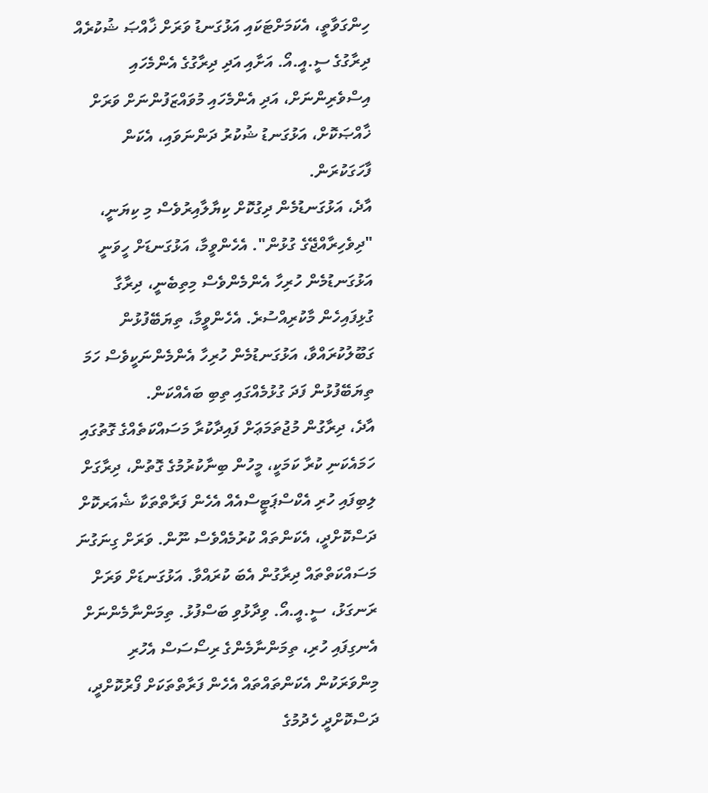ހިންގަވާތީ، އެކަމަށްޓަކައި އަޅުގަނޑު ވަރަށް ޚާއްޞަ ޝުކުރެއް ދިރާގުގެ ސީ.އީ.އޯ. އަށާއި އަދި ދިރާގުގެ އެންމެހައި އިސްވެރިންނަށް، އަދި އެންމެހައި މުވައްޒަފުންނަށް ވަރަށް ޚާއްޞަކޮށް، އަޅުގަނޑު ޝުކުރު ދަންނަވައި، އެކަން ފާހަގަކުރަން.
އާދެ، އަޅުގަނޑުމެން ދިގުކޮށް ކިޔާލާއިރުވެސް މި ކިޔަނީ، "ދިވެހިރާއްޖޭގެ ގުޅުން". އެހެންވީމާ، އަޅުގަނޑަށް ހީވަނީ އަޅުގަނޑުމެން ހުރިހާ އެންމެންވެސް މިތިބެނީ، ދިރާގާ ގުޅިފައިހެން މާކުރިއްސުރެ. އެހެންވީމާ، ތިޔަބޭފުޅުން ގަބޫލުކުރައްވާ، އަޅުގަނޑުމެން ހުރިހާ އެންމެންނަކީވެސް ހަމަ ތިޔަބޭފުޅުން ފަދަ ގުޅުމެއްގައި ތިބި ބައެއްކަން.
އާދެ، ދިރާގުން މުޖުތަމަޢަށް ފައިދާކުރާ މަސައްކަތެއްގެ ގޮތުގައި ހަމައެކަނި ކުރާ ކަމަކީ، މީހުން ބިނާކުރުމުގެ ގޮތުން، ދިރާގަށް ލިބިފައި ހުރި އެކްސްޕަޓީސްއެއް އެހެން ފަރާތްތަކާ ޝެއަރކޮށް ދަސްކޮށްދީ، އެކަންތައް ކުރުމެއްވެސް ނޫން. ވަރަށް ގިނަގުނަ މަސައްކަތްތައް ދިރާގުން އެބަ ކުރައްވާ. އަޅުގަނޑަށް ވަރަށް ރަނގަޅު، ސީ.އީ.އޯ. ވިދާޅުވި ބަސްފުޅު. ތިމަންނާމެންނަށް އެނގިފައި ހުރި، ތިމަންނާމެންގެ ރިސޯސަސް އެހުރި މިންވަރަކުން އެކަންތައްތައް އެހެން ފަރާތްތަކަށް ފޯރުކޮށްދީ، ދަސްކޮށްދީ ހެދުމުގެ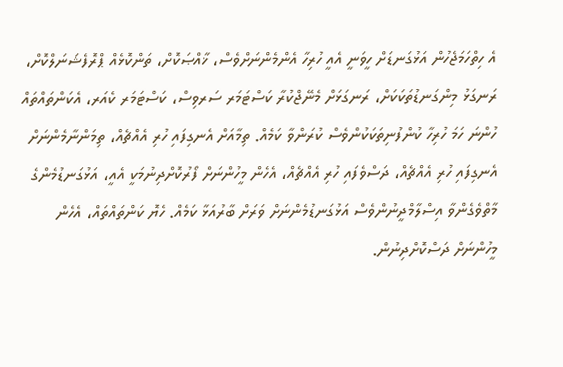އެ ހިތްހަމަޖެހުން އަޅުގަނޑަށް ހީވަނީ އެއީ ހުރިހާ އެންމެންނަށްވެސް، ޚާއްޞަކޮށް، ތަންކޮޅެއް ޕްރޮފެޝަނަލްކޮށް، ރަނގަޅު މިންގަނޑުތަކަކަށް، ރަނގަޅަށް މެނޭޖްކުރާ ކަސްޓަމަރ ސަރވިސް، ކަސްޓަމަރ ކެއަރ، އެކަންތައްތައް ހުންނަ ހަމަ ހުރިހާ ކުންފުނިތަކަކުންވެސް ކުރަންވާ ކަމެއް. ތިމާއަށް އެނގިފައި ހުރި އެއްޗެއް، ތިމަންނާމެންނަށް އެނގިފައި ހުރި އެއްޗެއް، ދަސްވެފައި ހުރި އެއްޗެއް، އެހެން މީހުންނަށް ފޯރުކޮށްދިނުމަކީ އެއީ، އަޅުގަނޑުމެންގެ މާތްވެގެންވާ އިސްލާމްދީނުންވެސް އަޅުގަނޑުމެންނަށް ވަރަށް ބާރުއަޅާ ކަމެއް. ހެޔޮ ކަންތައްތައް، އެހެން މީހުންނަށް ދަސްކޮށްދިނުން.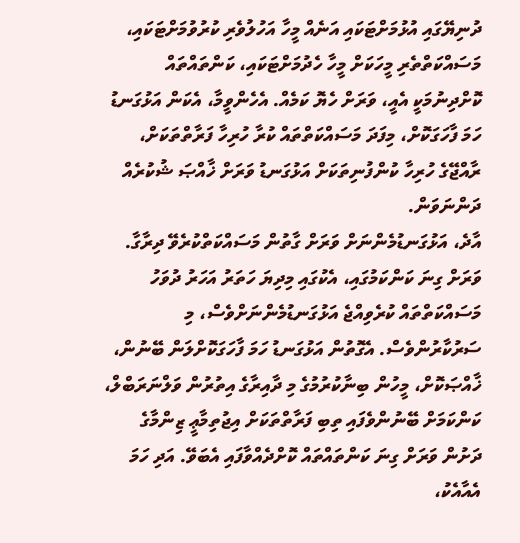ދުނިޔޭގައި އުޅުމަށްޓަކައި އަނެއް މީހާ އަހުލުވެރި ކުރުވުމަށްޓަކައި، މަސައްކަތްތެރި މީހަކަށް މީހާ ހެދުމަށްޓަކައި، ކަންތައްތައް ކޮށްދިނުމަކީ އެއީ، ވަރަށް ހެޔޮ ކަމެއް. އެހެންވީމާ، އެކަން އަޅުގަނޑު ހަމަ ފާހަގަކޮށް، މިފަދަ މަސައްކަތްތައް ކުރާ ހުރިހާ ފަރާތްތަކަށް، ރާއްޖޭގެ ހުރިހާ ކުންފުނިތަކަށް އަޅުގަނޑު ވަރަށް ޚާއްޞަ ޝުކުރެއް ދަންނަވަން.
އާދެ، އަޅުގަނޑުމެންނަށް ވަރަށް ގާތުން މަސައްކަތްކުރެވޭ ދިރާގާ. ވަރަށް ގިނަ ކަންކަމުގައި، އެކުގައި މިދިޔަ ހަތަރު އަހަރު ދުވަހު މަސައްކަތްތައް ކުރެވިއްޖެ އަޅުގަނޑުމެންނަށްވެސް، މި ސަރުކާރުންވެސް. އެގޮތުން އަޅުގަނޑު ހަމަ ފާހަގަކޮށްލަން ބޭނުން، ޚާއްޞަކޮށް، މީހުން ބިނާކުރުމުގެ މި ދާއިރާގެ އިތުރުން ވަލްނަރަބްލް، ކަންކަމަށް ބޭނުންވެފައި ތިބި ފަރާތްތަކަށް އިޖުތިމާޢީ ޒިންމާގެ ދަށުން ވަރަށް ގިނަ ކަންތައްތައް ކޮށްދެއްވާފައި އެބަވޭ. އަދި ހަމަ އެއާއެކު،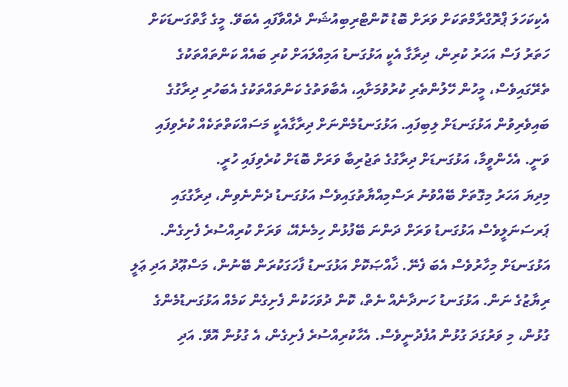އެކިކަހަލަ ޕްރޮގްރާމްތަކަށް ވަރަށް ބޮޑު ކޮންޓްރިބިއުޝަން ދެއްވާފައި އެބަވޭ. މީގެ ގާތްގަނޑަކަށް ހަތަރު ފަސް އަހަރު ކުރިން، ދިރާގާ އެކީ އަޅުގަނޑު އަމިއްލައަށް ކުރި ބައެއް ކަންތައްތަކުގެ ތެރޭގައިވެސް، މީހުން ހޭލުންތެރި ކުރުވުމަށާއި، އެބާވަތުގެ ކަންތައްތަކުގެ އެބަހުރި ދިރާގުގެ ބައިވެރިވުން އަޅުގަނޑަށް ލިބިފައި. އަޅުގަނޑުމެންނަށް ދިރާގާއެކީ މަސައްކަތްތަކެއް ކުރެވިފައި ވަނީ. އެހެންވީމާ، އަޅުގަނޑަށް ދިރާގުގެ ތަޖުރިބާ ވަރަށް ބޮޑަށް ކުރެވިފައި ހުރީ.
މިދިޔަ އަހަރު މިގޮތަށް ބޭއްވުނު ރަސްމިއްޔާތުގައިވެސް އަޅުގަނޑު ދެންނެވިން، ދިރާގުގައި ޕަރސަނަލީވެސް އަޅުގަނޑު ވަރަށް ދަންނަ ބޭފުޅުން ހިމެނެއޭ، ވަރަށް ކުރިއްސުރެ ފެށިގެން. އަޅުގަނޑަށް މިހާރުވެސް އެބަ ފެނޭ. ޚާއްޞަކޮށް އަޅުގަނޑު ފާހަގަކުރަން ބޭނުން، މަސްޢޫދު އަދި ޢަލީ ރިޔާޒުގެ ނަން. އަޅުގަނޑު ހަނދާނެއް ނެތް، ކޮން ދުވަހަކުން ފެށިގެން ކަމެއް އަޅުގަނޑުމެންގެ ގުޅުން، މި ވަރުގަދަ ގުޅުން އުފެދުނީވެސް. އެހާކުރިއްސުރެ ފެށިގެން، އެ ގުޅުން އޮވޭ. އަދި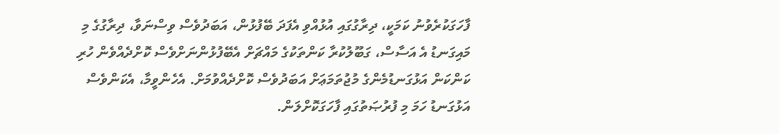ފާހަގަކުރެވުނު ކަމަކީ، ދިރާގުގައި އުޅުއްވި އެފަދަ ބޭފުޅުން، އަބަދުވެސް ވިސްނަވާ، ދިރާގުގެ މި މައިގަނޑު އެ އަސާސް، ގަބޫލުކުރާ ކަންތަކުގެ މައްޗަށް އެބޭފުޅުންނަށްވެސް ކޮށްދެއްވެން ހުރި ކަންކަން އަޅުގަނޑުމެންގެ މުޖުތަމަޢަށް އަބަދުވެސް ކޮށްދެއްވުމަށް. އެހެންވީމާ، އެކަންވެސް އަޅުގަނޑު ހަމަ މި ފުރުޞަތުގައި ފާހަގަކޮށްލަން.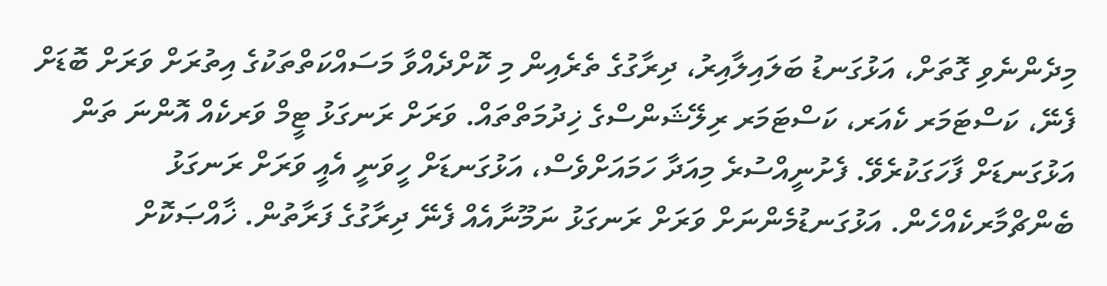މިދެންނެވި ގޮތަށް، އަޅުގަނޑު ބަލައިލާއިރު، ދިރާގުގެ ތެރެއިން މި ކޮށްދެއްވާ މަސައްކަތްތަކުގެ އިތުރަށް ވަރަށް ބޮޑަށް ފެނޭ، ކަސްޓަމަރ ކެއަރ، ކަސްޓަމަރ ރިލޭޝަންސްގެ ޚިދުމަތްތައް. ވަރަށް ރަނގަޅު ޓީމް ވަރކެއް އޮންނަ ތަން އަޅުގަނޑަށް ފާހަގަކުރެވޭ. ފެށުނީއްސުރެ މިއަދާ ހަމައަށްވެސް، އަޅުގަނޑަށް ހީވަނީ އެއީ ވަރަށް ރަނގަޅު ބެންޗްމާރކެއްހެން. އަޅުގަނޑުމެންނަށް ވަރަށް ރަނގަޅު ނަމޫނާއެއް ފެނޭ ދިރާގުގެ ފަރާތުން. ޚާއްޞަކޮށް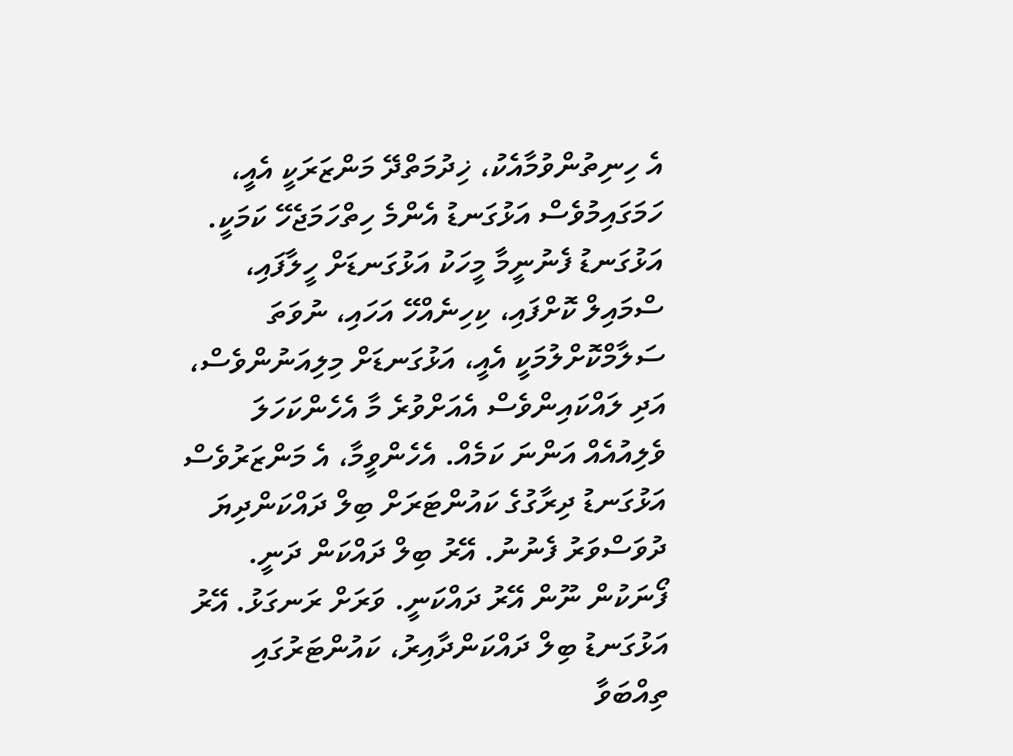އެ ހިނިތުންވުމާއެކު، ޚިދުމަތްދޭ މަންޒަރަކީ އެއީ، ހަމަގައިމުވެސް އަޅުގަނޑު އެންމެ ހިތްހަމަޖެހޭ ކަމަކީ. އަޅުގަނޑު ފެނުނީމާ މީހަކު އަޅުގަނޑަށް ހީލާފައި، ސްމައިލް ކޮށްފައި، ކިހިނެއްހޭ އަހައި، ނުވަތަ ސަލާމްކޮށްލުމަކީ އެއީ، އަޅުގަނޑަށް މިލިއަނުންވެސް، އަދި ލައްކައިންވެސް އެއަށްވުރެ މާ އެހެންކަހަލަ ވެލިއުއެއް އަންނަ ކަމެއް. އެހެންވީމާ، އެ މަންޒަރުވެސް އަޅުގަނޑު ދިރާގުގެ ކައުންޓަރަށް ބިލް ދައްކަންދިޔަ ދުވަސްވަރު ފެނުނު. އޭރު ބިލް ދައްކަން ދަނީ. ފޯނަކުން ނޫން އޭރު ދައްކަނީ. ވަރަށް ރަނގަޅު. އޭރު އަޅުގަނޑު ބިލް ދައްކަންދާއިރު، ކައުންޓަރުގައި ތިއްބަވާ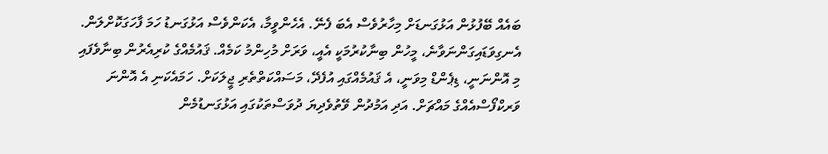ބައެއް ބޭފުޅުން އަޅުގަނޑަށް މިހާރުވެސް އެބަ ފެނޭ. އެހެންވީމާ، އެކަންވެސް އަޅުގަނޑު ހަމަ ފާހަގަކޮށްލަން.
އެނގިވަޑައިގަންނަވާނެ، މީހުން ބިނާކުރުމަކީ އެއީ، ވަރަށް މުހިންމު ކަމެއް. ޤައުމެއްގެ ކުރިއެރުން ބިނާވެފައި މި އޮންނަނީ، ޑިޕެންޑް މިވަނީ، އެ ޤައުމެއްގައި އުފެދޭ، މަސައްކަތްތެރި ޖީލަކަށް. ހަމައެކަނި އެ އޮންނަ ވަރކްފޯސްއެއްގެ މައްޗަށް. އަދި އަމުދުން ވޭތުވެދިޔަ ދުވަސްތަކުގައި އަޅުގަނޑުމެން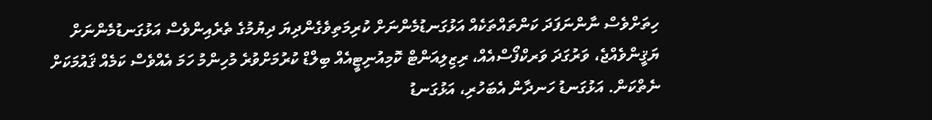ހިތަށްވެސް ނާންނަފަދަ ކަންތައްތަކެއް އަޅުގަނޑުމެންނަށް ކުރިމަތިވެގެންދިޔަ ދިޔުމުގެ ތެރެއިންވެސް އަޅުގަނޑުމެންނަށް ޔަޤީންވެއްޖެ، ވަރުގަދަ ވަރކްފޯސްއެއް، ރިޒިލިއަންޓް ކޮމިއުނިޓީއެއް ބިލްޑް ކުރުމަށްވުރެ މުހިންމު ހަމަ އެއްވެސް ކަމެއް ޤައުމަކަށް ނެތްކަން. އަޅުގަނޑު ހަނދާން އެބަހުރި، އަޅުގަނޑު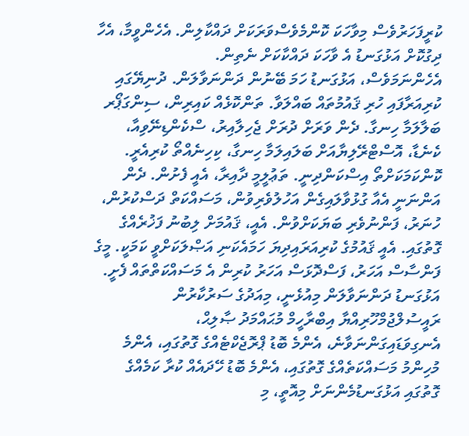ކުރީފަހަރުވެސް މިވާހަކަ ކޮންމެވެސްވަރަކަށް ދައްކާލިން. އެހެންވީމާ، އެހާ ދިގުކޮށް އަޅުގަނޑު އެ ވާހަކަ ދައްކާކަށް ނެތިން.
އެހެންނަމަވެސް، އަޅުގަނޑު ހަމަ ބޭނުން ދަންނަވާލަން. ދުނިޔޭގައި ކުރިއަރާފައި ހުރި ޤައުމުތައް ބައްލަވާ. ތަންކޮޅެއް ކައިރިން، ސިންގަޕޯރ ބަލާލަމާ ހިނގާ. ދެން ވަރަށް ދުރަށް ޖެހިލާއިރު، ސްކެންޑިނޭވިއާ، ކެނެޑާ، އޮސްޓްރޭލިޔާއަށް ބަލައިލަމާ ހިނގާ، ކިހިނެއްތޯ ކުރިއެރީ. ކޮންކަމަކަށްތޯ އިސްކަންދިނީ. ތަޢުލީމީ ދާއިރާ، އެއީ ފެށުން. ދެން އަންނަނީ އެއާ ގުޅުވާލައިގެން އަހުލުވެރިވުން، މަސައްކަތް ދަސްކުރުން، ހުނަރު، ފަންނުވެރި ބަޔަކަށްވުން. އެއީ، ޤައުމަށް ލިބުނު ފަޚުރެއްގެ ގޮތުގައި. އެއީ ޤައުމުގެ ކުރިއަރައިދިޔަ ހަމައެކަނި އަޞްލަކަށްވީ ކަމަކީ. މީގެ ފަންސާސް އަހަރު، ފަސްދޮޅަސް އަހަރު ކުރިން އެ މަސައްކަތްތައް ފެށީ.
އަޅުގަނޑު ދަންނަވާލަން މިއުޅެނީ، މިއަދުގެ ސަރުކާރުން ރައީސުލްޖުމްހޫރިއްޔާ އިބްރާހީމް މުޙައްމަދު ޞާލިޙް، އެނގިވަޑައިގަންނަވާނެ، އެންމެ ބޮޑު ޕްރޮޖެކްޓެއްގެ ގޮތުގައި، އެންމެ މުހިންމު މަސައްކަތެއްގެ ގޮތުގައި، އެންމެ ބޮޑު ހޭދައެއް ކުރާ ކަމެއްގެ ގޮތުގައި އަޅުގަނޑުމެންނަށް މިއޮތީ، މި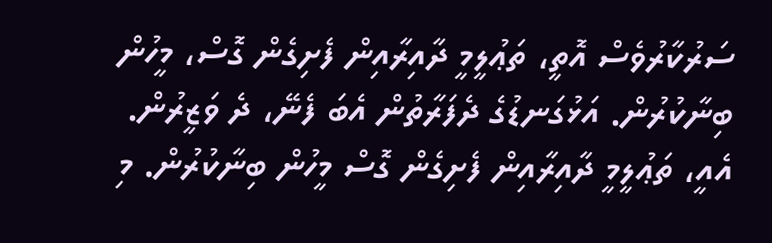ސަރުކާރުވެސް އޮތީ، ތަޢުލީމީ ދާއިރާއިން ފެށިގެން ގޮސް، މީހުން ބިނާކުރުން. އަޅުގަނޑުގެ ދެފަރާތުން އެބަ ފެނޭ، ދެ ވަޒީރުން. އެއީ، ތަޢުލީމީ ދާއިރާއިން ފެށިގެން ގޮސް މީހުން ބިނާކުރުން. މި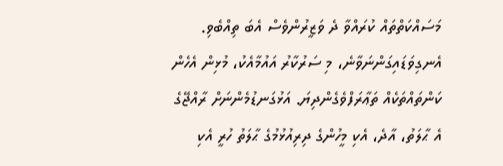މަސައްކަތްތައް ކުރައްވާ ދެ ވަޒީރުންވެސް އެބަ ތިއްބެވި. އެނގިވަޑައިގަންނަވާނެ، މި ސަރުކާރު އައުމާއެކު، މުޅިން އެހެން ކަންތައްތަކެއް ތަޢާރަފްވެގެންދިޔަ. އަޅުގަނޑުމެންނަށް ރާއްޖޭގެ އެ ޙާލަތު، އާދެ، އެކި މީހުންގެ ދިރިއުޅުމުގެ ޙާލަތު ހުރީ އެކި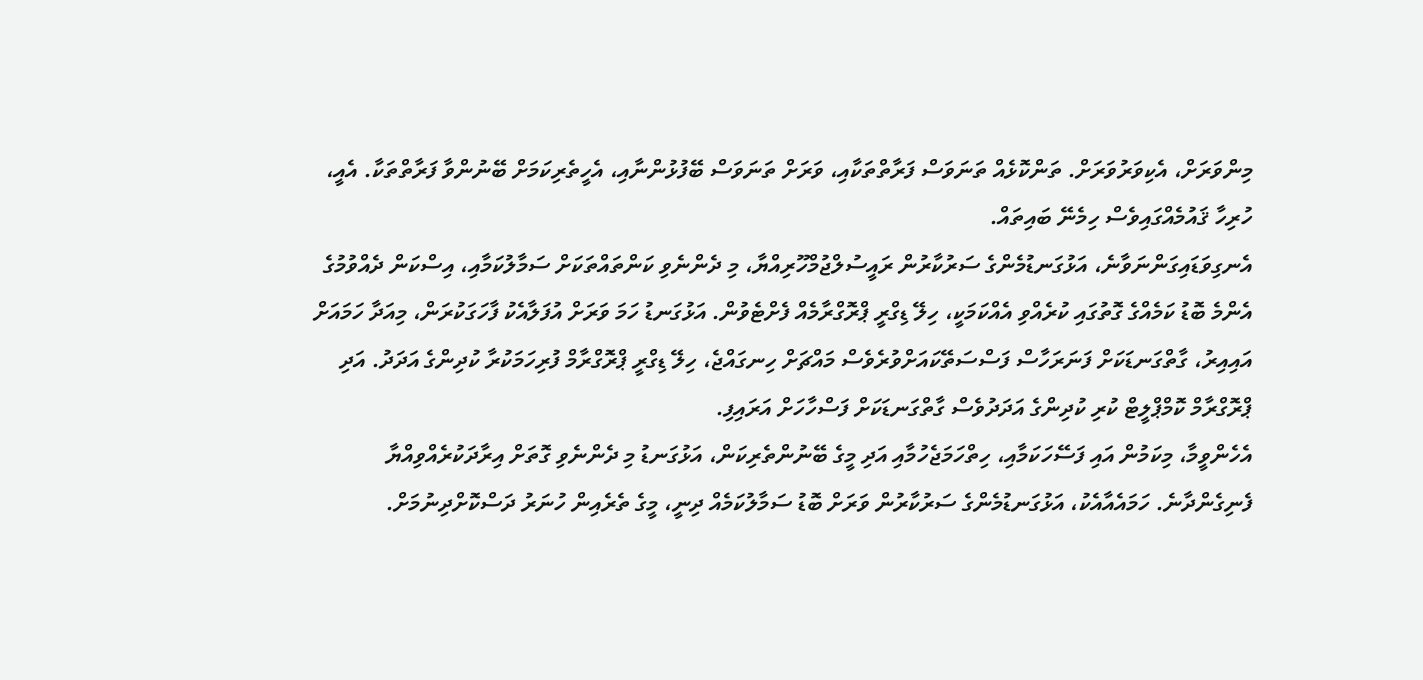މިންވަރަށް، އެކިވަރުވަރަށް. ތަންކޮޅެއް ތަނަވަސް ފަރާތްތަކާއި، ވަރަށް ތަނަވަސް ބޭފުޅުންނާއި، އެހީތެރިކަމަށް ބޭނުންވާ ފަރާތްތަކާ. އެއީ، ހުރިހާ ޤައުމެއްގައިވެސް ހިމެނޭ ބައިތައް.
އެނގިވަޑައިގަންނަވާނެ، އަޅުގަނޑުމެންގެ ސަރުކާރުން ރައީސުލްޖުމްހޫރިއްޔާ، މި ދެންނެވި ކަންތައްތަކަށް ސަމާލުކަމާއި، އިސްކަން ދެއްވުމުގެ އެންމެ ބޮޑު ކަމެއްގެ ގޮތުގައި ކުރެއްވި އެއްކަމަކީ، ހިލޭ ޑިގްރީ ޕްރޮގްރާމެއް ފެށްޓެވުން. އަޅުގަނޑު ހަމަ ވަރަށް އުފަލާއެކު ފާހަގަކުރަން، މިއަދާ ހަމައަށް އައިއިރު، ގާތްގަނޑަކަށް ފަނަރަހާސް ފަސްސަތޭކައަށްވުރެވެސް މައްޗަށް ހިނގައްޖެ، ހިލޭ ޑިގްރީ ޕްރޮގްރާމް ފުރިހަމަކުރާ ކުދިންގެ އަދަދު. އަދި ޕްރޮގްރާމް ކޮމްޕްލީޓް ކުރި ކުދިންގެ އަދަދުވެސް ގާތްގަނޑަކަށް ފަސްހާހަށް އަރައިފި.
އެހެންވީމާ، މިކަމުން އައި ފަސޭހަކަމާއި، ހިތްހަމަޖެހުމާއި އަދި މީގެ ބޭނުންތެރިކަން، އަޅުގަނޑު މި ދެންނެވި ގޮތަށް އިރާދަކުރެއްވިއްޔާ ފެނިގެންދާނެ. ހަމައެއާއެކު، އަޅުގަނޑުމެންގެ ސަރުކާރުން ވަރަށް ބޮޑު ސަމާލުކަމެއް ދިނީ، މީގެ ތެރެއިން ހުނަރު ދަސްކޮށްދިނުމަށް.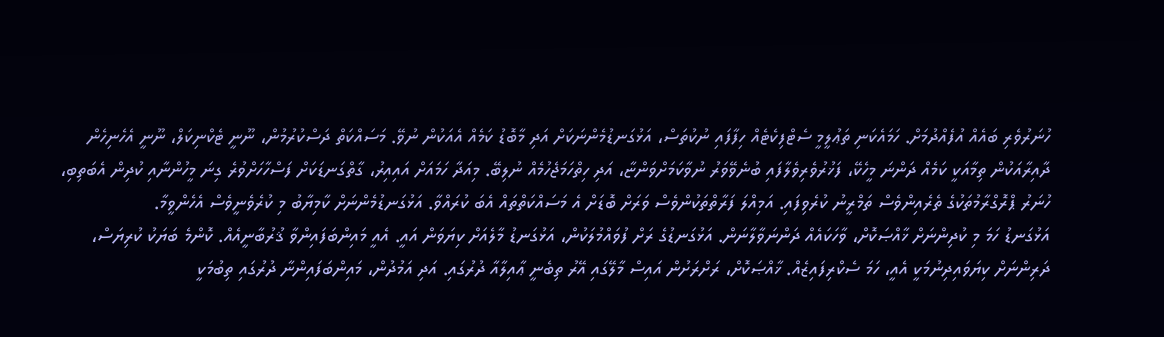ހުނަރުވެރި ބައެއް އުފެއްދުމަށް. ހަމައެކަނި ތަޢުލީމީ ސެޓްފިކެޓެއް ހިފާފައި ނުކުތަސް، އަޅުގަނޑުމެންނަކަށް އަދި މާބޮޑު ކަމެއް އެއަކުން ނުވޭ. މަސައްކަތް ދަސްކުރުމުން، ނޫނީ ޓެކްނިކަލް، ނޫނީ އެހެނިހެން ދާއިރާއަކުން ތިމާއަކީ ކަމެއް ދަންނަ މީހެކޭ، ފަޚުރުވެރިވެލާފައި ބުނެވޭވަރު ނުވާކަމަށްވަންޏާ، އަދި ހިތްހަމަޖެހުމެއް ނުލިބޭ. މިއަދާ ހަމައަށް އައިއިރު، ގާތްގަނޑަކަށް ފަސްހާހަށްވުރެ ގިނަ މީހުންނާއި ކުދިން އެބަތިބި، ހުނަރު ޕްރޮގްރާމުތަކުގެ ތެރެއިންވެސް ތަމްރީނު ކުރެވިފައި. އަމިއްލަ ފަރާތްތަކުންވެސް ވަރަށް ބޮޑަށް އެ މަސައްކަތްތައް އެބަ ކުރައްވާ. އަޅުގަނޑުމެންނަށް ކާމިޔާބު މި ކުރެވެނީވެސް އެހެންވީމާ.
އަޅުގަނޑު ހަމަ މި ކުދިންނަށް ޚާއްޞަކޮށް، ވާހަކައެއް ދަންނަވާލާނަން. އަޅުގަނޑުގެ ރަށް ފުވައްމުލަކުން، އަޅުގަނޑު މާލެއަށް ކިޔަވަން އައީ. އެއީ މައިންބަފައިންވާ ޤުރުބާނީއެއް. ކޮންމެ ބަޔަކު ކުރިޔަސް، ދަރިންނަށް ކިޔަވައިދިނުމަކީ އެއީ، ހަމަ ސެކްރިފައިޒެއް. ޚާއްޞަކޮށް، ރަށްރަށުން އައިސް މާލޭގައި އޭރު ތިބެނީ ޢާއިލާއާ ދުރުގައި. އަދި އަމުދުން، މައިންބަފައިންނާ ދުރުގައި ތިބުމަކީ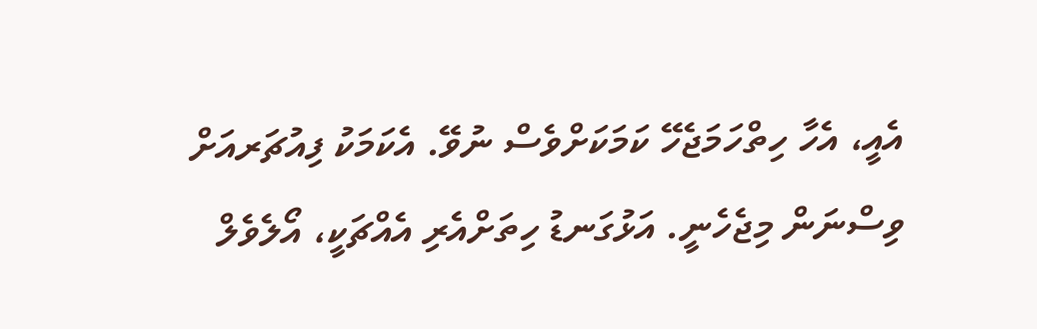އެއީ، އެހާ ހިތްހަމަޖެހޭ ކަމަކަށްވެސް ނުވޭ. އެކަމަކު ފިއުޗަރއަށް ވިސްނަން މިޖެހެނީ. އަޅުގަނޑު ހިތަށްއެރި އެއްޗަކީ، އޯލެވެލް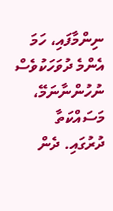ނިންމާފައި، ހަމަ އެންމެ ދުވަހަކުވެސް ނުހުންނާނަމޭ، މަސައްކަތާ ދުރުގައި. ދެން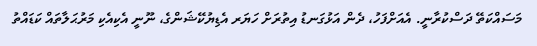މަސައްކަތޭ ދަސްކުރާނީ. އެއަށްފަހު، ދެން އަޅުގަނޑު އިތުރަށް ހަޔަރ އެޑިޔުކޭޝަންގެ، ނޫނީ އެކިއެކި މަރުޙަލާތައް ކަޑައްތު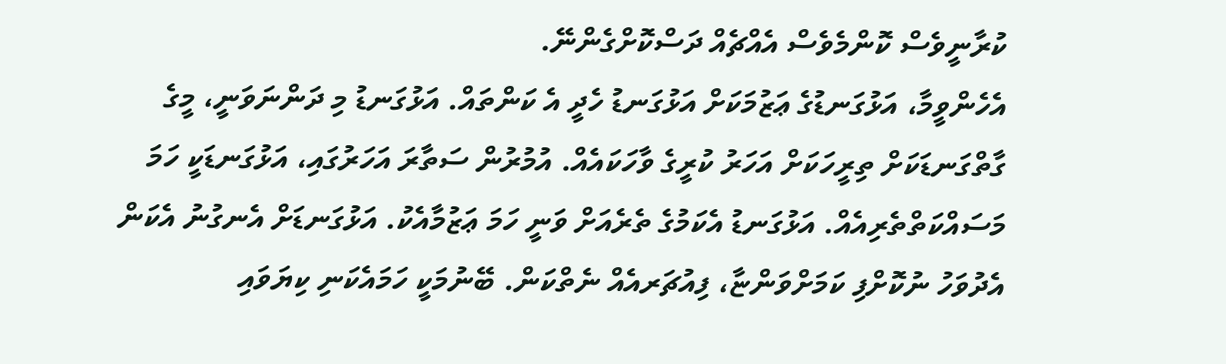ކުރާނީވެސް ކޮންމެވެސް އެއްޗެއް ދަސްކޮށްގެންނޭ.
އެހެންވީމާ، އަޅުގަނޑުގެ ޢަޒުމަކަށް އަޅުގަނޑު ހެދީ އެ ކަންތައް. އަޅުގަނޑު މި ދަންނަވަނީ، މީގެ ގާތްގަނޑަކަށް ތިރީހަކަށް އަހަރު ކުރީގެ ވާހަކައެއް. އުމުރުން ސަތާރަ އަހަރުގައި، އަޅުގަނޑަކީ ހަމަ މަސައްކަތްތެރިއެއް. އަޅުގަނޑު އެކަމުގެ ތެރެއަށް ވަނީ ހަމަ ޢަޒުމާއެކު. އަޅުގަނޑަށް އެނގުނު އެކަން އެދުވަހު ނުކޮށްފި ކަމަށްވަންޏާ، ފިއުޗަރއެއް ނެތްކަން. ބޭނުމަކީ ހަމައެކަނި ކިޔަވައި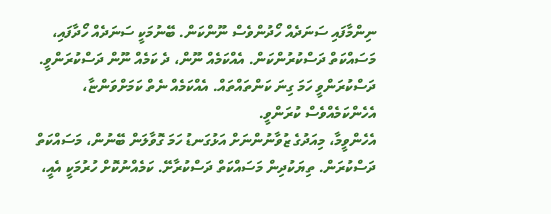ނިންމާފައި ސަނަދެއް ހޯދުންވެސް ނޫންކަން. ބޭނުމަކީ ސަނަދެއް ހޯދާފައި، މަސައްކަތް ދަސްކުރުންކަން. އެއްކަމެއް ނޫން، ދެ ކަމެއް ނޫން ދަސްކުރަންވީ. ދަސްކުރަންވީ ހަމަ ގިނަ ކަންތައްތައް. އެއްކަމެއް ނެތް ކަމަށްވަންޏާ، އެހެންކަމެއްވެސް ކުރަންވީ.
އެހެންވީމާ، މިއަދުގެ ޒުވާނުންނަށް އަޅުގަނޑު ހަމަ ގޮވާލަން ބޭނުން، މަސައްކަތް ދަސްކުރަން. ތިޔަކުދިން މަސައްކަތް ދަސްކުރާށޭ. ކަމެއްނުކޮށް ހުރުމަކީ އެއީ،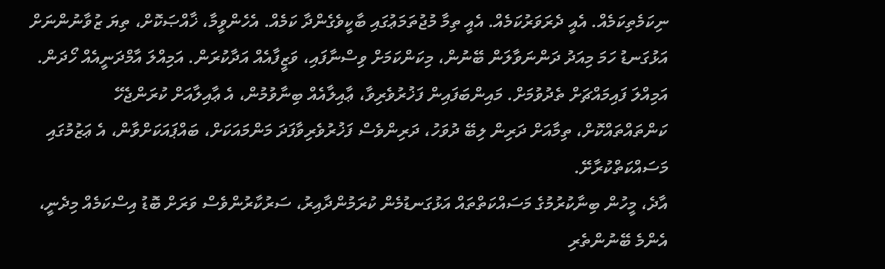ނިކަމެތިކަމެއް. އެއީ ދެރަވަރުކަމެއް. އެއީ ތިމާ މުޖުތަމަޢުގައި ބާކީވެގެންދާ ކަމެއް. އެހެންވީމާ، ޚާއްޞަކޮށް، ތިޔަ ޒުވާނުންނަށް އަޅުގަނޑު ހަމަ މިއަދު ދަންނަވާލަން ބޭނުން، މިކަންކަމަށް ވިސްނާފައި، ވަޒީފާއެއް އަދާކުރަން. އަމިއްލަ އާމްދަނީއެއް ހޯދަން. އަމިއްލަ ފައިމައްޗަށް ތެދުވުމަށް. މައިންބަފައިން ފަޚުރުވެރިވާ، ޢާއިލާއެއް ބިނާވުމުން، އެ ޢާއިލާއަށް ކުރަންޖެހޭ ކަންތައްތައްކޮށް، ތިމާއަށް ދަރިން ލިބޭ ދުވަހު، ދަރިންވެސް ފަޚުރުވެރިވާފަދަ މަންމައަކަށް، ބައްޕައަކަށްވާން، އެ ޢަޒުމުގައި މަސައްކަތްކުރާށޭ.
އާދެ، މީހުން ބިނާކުރުމުގެ މަސައްކަތްތައް އަޅުގަނޑުމެން ކުރަމުންދާއިރު، ސަރުކާރުންވެސް ވަރަށް ބޮޑު އިސްކަމެއް މިދެނީ، އެންމެ ބޭނުންތެރި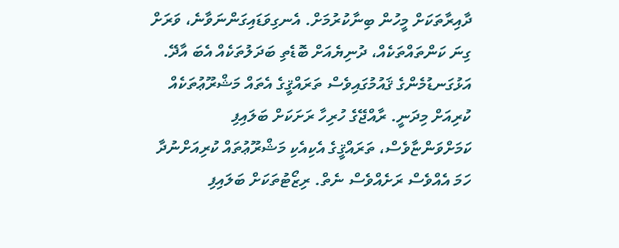ދާއިރާތަކަށް މީހުން ބިނާކުރުމަށް. އެނގިވަޑައިގަންނަވާނެ، ވަރަށް ގިނަ ކަންތައްތަކެއް، ދުނިޔެއަށް ބޮޑެތި ބަދަލުތަކެއް އެބަ އާދޭ. އަޅުގަނޑުމެންގެ ޤައުމުގައިވެސް ތަރައްޤީގެ އެތައް މަޝްރޫޢުތަކެއް ކުރިއަށް މިދަނީ. ރާއްޖޭގެ ހުރިހާ ރަށަކަށް ބަލައިފި ކަމަށްވަންޏާވެސް، ތަރައްޤީގެ އެކިއެކި މަޝްރޫޢުތައް ކުރިއަށްނުދާ ހަމަ އެއްވެސް ރަށެއްވެސް ނެތް. ރިޒޯޓުތަކަށް ބަލައިފި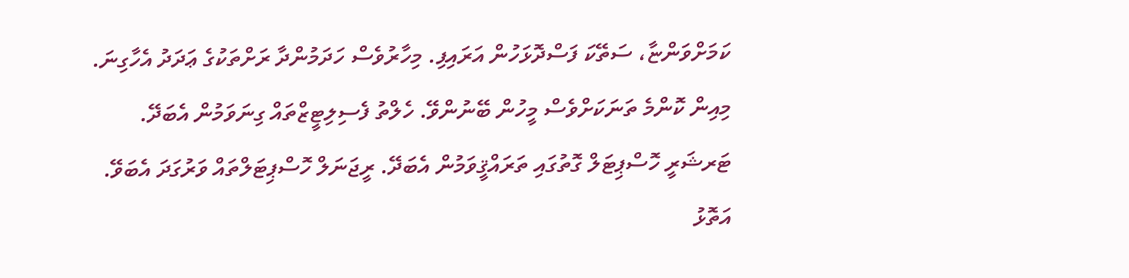ކަމަށްވަންޏާ، ސަތޭކަ ފަސްދޮޅަހުން އަރައިފި. މިހާރުވެސް ހަދަމުންދާ ރަށްތަކުގެ ޢަދަދު އެހާގިނަ. މިއިން ކޮންމެ ތަނަކަށްވެސް މީހުން ބޭނުންވޭ. ހެލްތު ފެސިލިޓީޒްތައް ގިނަވަމުން އެބަދޭ. ޓަރޝަރީ ހޮސްޕިޓަލް ގޮތުގައި ތަރައްޤީވަމުން އެބަދޭ. ރީޖަނަލް ހޮސްޕިޓަލްތައް ވަރުގަދަ އެބަވޭ. އަތޮޅު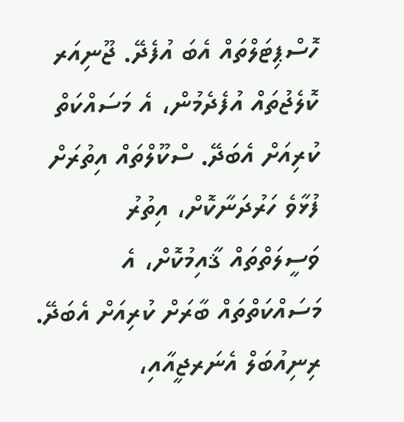ހޮސްޕިޓަލްތައް އެބަ އުފެދޭ. ޖޫނިއަރ ކޮލެޖުތައް އުފެދެމުން، އެ މަސައްކަތް ކުރިއަށް އެބަދޭ. ސްކޫލްތައް އިތުރަށް ފުޅާވެ ހަރުދަނާކޮށް، އިތުރު ވަސީލަތްތައް ޤާއިމުކޮށް، އެ މަސައްކަތްތައް ބާރަށް ކުރިއަށް އެބަދޭ. ރިނިއުބަލް އެނަރޖީއާއި،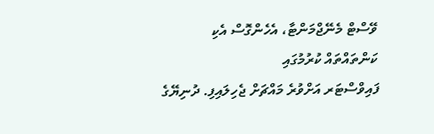ވޭސްޓް މެނޭޖްމަންޓާ، އެހެންގޮސް އެކި ކަންތައްތައް ކުރުމުގައި
ފައިވްސްޓަރ އަށްވުރެ މައްޗަށް ޖެހިލައިފި. ދުނިޔޭގެ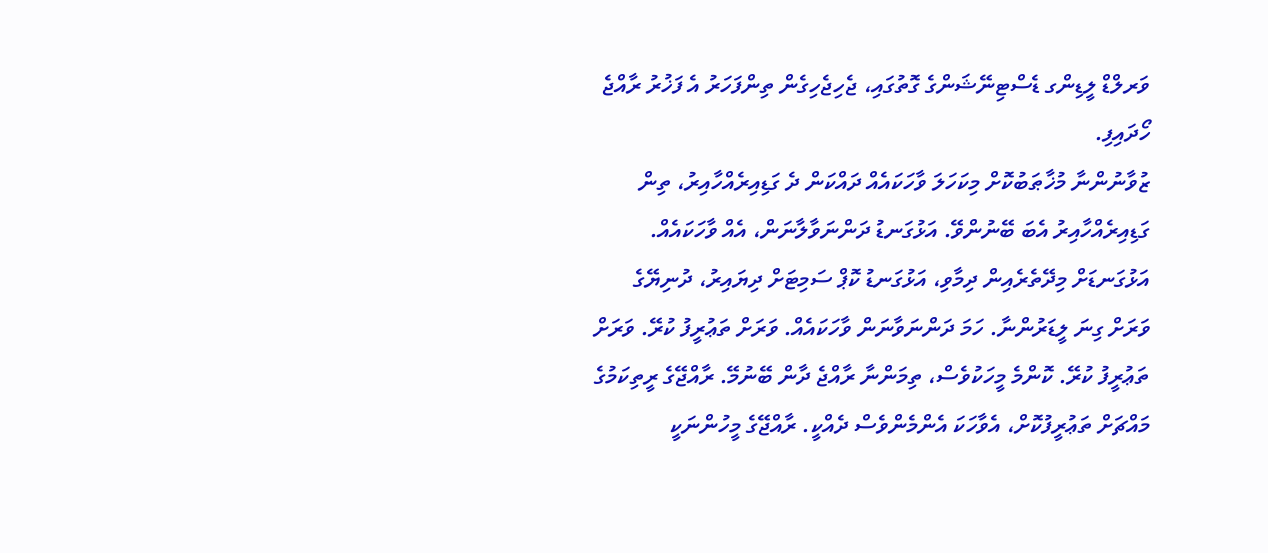ވަރލްޑް ލީޑިންގ ޑެސްޓިނޭޝަންގެ ގޮތުގައި، ޖެހިޖެހިގެން ތިންފަހަރު އެ ފަޚުރު ރާއްޖެ ހޯދައިފި.
ޒުވާނުންނާ މުޚާޠަބުކޮށް މިކަހަލަ ވާހަކައެއް ދައްކަން ދެ ގަޑިއިރެއްހާއިރު، ތިން ގަޑިއިރެއްހާއިރު އެބަ ބޭނުންވޭ. އަޅުގަނޑު ދަންނަވާލާނަން، އެއް ވާހަކައެއް. އަޅުގަނޑަށް މިދޭތެރެއިން ދިމާވި، އަޅުގަނޑު ކޮޕް ސަމިޓަށް ދިޔައިރު، ދުނިޔޭގެ ވަރަށް ގިނަ ލީޑަރުންނާ. ހަމަ ދަންނަވާނަން ވާހަކައެއް. ވަރަށް ތަޢުރީފު ކުރޭ. ވަރަށް ތަޢުރީފު ކުރޭ. ކޮންމެ މީހަކުވެސް، ތިމަންނާ ރާއްޖެ ދާން ބޭނުމޭ. ރާއްޖޭގެ ރީތިކަމުގެ މައްޗަށް ތަޢުރީފުކޮށް، އެވާހަކަ އެންމެންވެސް ދެއްކީ. ރާއްޖޭގެ މީހުންނަކީ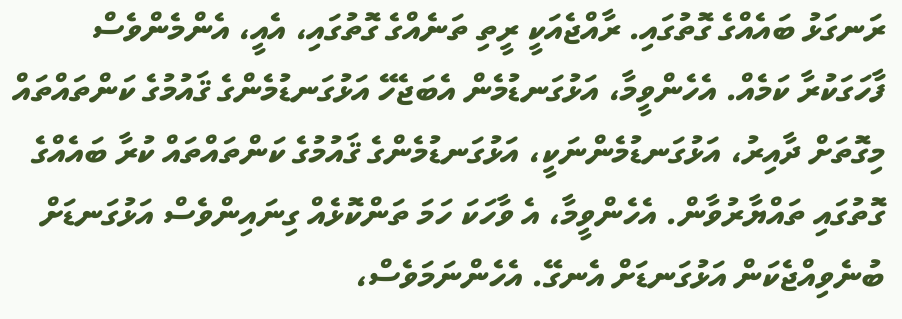ރަނގަޅު ބައެއްގެ ގޮތުގައި. ރާއްޖެއަކީ ރީތި ތަނެއްގެ ގޮތުގައި، އެއީ، އެންމެންވެސް ފާހަގަކުރާ ކަމެއް. އެހެންވީމާ، އަޅުގަނޑުމެން އެބަޖެހޭ އަޅުގަނޑުމެންގެ ޤައުމުގެ ކަންތައްތައް މިގޮތަށް ދާއިރު، އަޅުގަނޑުމެންނަކީ، އަޅުގަނޑުމެންގެ ޤައުމުގެ ކަންތައްތައް ކުރާ ބައެއްގެ ގޮތުގައި ތައްޔާރުވާން. އެހެންވީމާ، އެ ވާހަކަ ހަމަ ތަންކޮޅެއް ގިނައިންވެސް އަޅުގަނޑަށް ބުނެވިއްޖެކަން އަޅުގަނޑަށް އެނގޭ. އެހެންނަމަވެސް،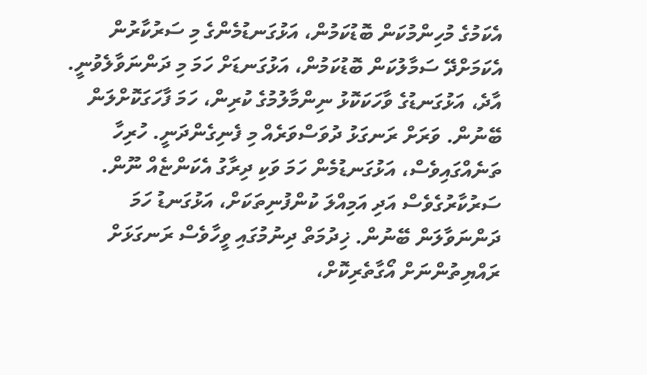އެކަމުގެ މުހިންމުކަން ބޮޑުކަމުން، އަޅުގަނޑުމެންގެ މި ސަރުކާރުން އެކަމަށްދޭ ސަމާލުކަން ބޮޑުކަމުން، އަޅުގަނޑަށް ހަމަ މި ދަންނަވާލެވުނީ.
އާދެ، އަޅުގަނޑުގެ ވާހަކަކޮޅު ނިންމާލުމުގެ ކުރިން، ހަމަ ފާހަގަކޮށްލަން ބޭނުން. ވަރަށް ރަނގަޅު ދުވަސްވަރެއް މި ފެނިގެންދަނީ. ހުރިހާ ތަނެއްގައިވެސް، އަޅުގަނޑުމެން ހަމަ ވަކި ދިރާގު އެކަންޏެއް ނޫން. ސަރުކާރުގެވެސް އަދި އަމިއްލަ ކުންފުނިތަކަށް، އަޅުގަނޑު ހަމަ ދަންނަވާލަން ބޭނުން. ޚިދުމަތް ދިނުމުގައި ވީހާވެސް ރަނގަޅަށް ރައްޔިތުންނަށް އޯގާތެރިކޮށް،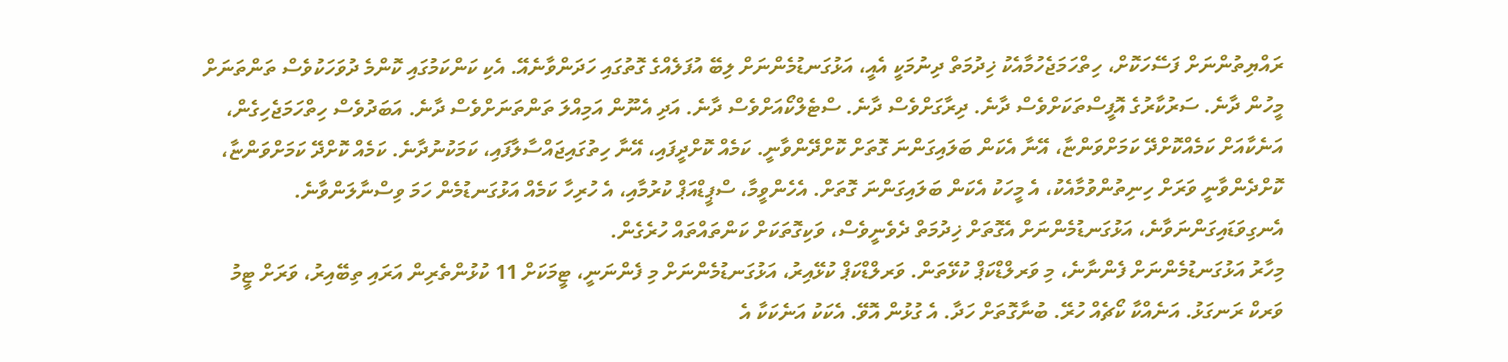ރައްޔިތުންނަށް ފަސޭހަކޮށް، ހިތްހަމަޖެހުމާއެކު ޚިދުމަތް ދިނުމަކީ އެއީ، އަޅުގަނޑުމެންނަށް ލިބޭ އުފަލެއްގެ ގޮތުގައި ހަދަންވާނެއޭ. އެކި ކަންކަމުގައި ކޮންމެ ދުވަހަކުވެސް ތަންތަނަށް މީހުން ދާނެ. ސަރުކާރުގެ އޮފީސްތަކަށްވެސް ދާނެ. ދިރާގަށްވެސް ދާނެ. ސްޓެލްކޯއަށްވެސް ދާނެ. އަދި އެނޫން އަމިއްލަ ތަންތަނަށްވެސް ދާނެ. އަބަދުވެސް ހިތްހަމަޖެހިގެން، އަނެކާއަށް ކަމެއްކޮށްދޭ ކަމަށްވަންޏާ، އޭނާ އެކަން ބަލައިގަންނަ ގޮތަށް ކޮށްދޭންވާނީ. ކަމެއް ކޮށްދީފައި، އޭނާ ހިތުގައިޖައްސާލާފައި، ކަމަކުނުދާނެ. ކަމެއް ކޮށްދޭ ކަމަށްވަންޏާ، ކޮށްދެންވާނީ ވަރަށް ހިނިތުންވުމާއެކު، އެ މީހަކު އެކަން ބަލައިގަންނަ ގޮތަށް. އެހެންވީމާ، ސްޕީޑްއަޕް ކުރުމާއި، އެ ހުރިހާ ކަމެއް އަޅުގަނޑުމެން ހަމަ ވިސްނާލަންވާނެ. އެނގިވަޑައިގަންނަވާނެ، އަޅުގަނޑުމެންނަށް އެގޮތަށް ޚިދުމަތް ދެވެނީވެސް، ވަކިގޮތަކަށް ކަންތައްތައް ހުރެގެން.
މިހާރު އަޅުގަނޑުމެންނަށް ފެންނާނެ، މި ވަރލްޑްކަޕް ކުޅޭތަން. ވަރލްޑްކަޕް ކުޅޭއިރު، އަޅުގަނޑުމެންނަށް މި ފެންނަނީ، ޓީމަކަށް 11 ކުޅުންތެރިން އަރައި ތިބޭއިރު، ވަރަށް ޓީމު ވަރކް ރަނގަޅު. އަނެއްކާ ކޯޗެއް ހުރޭ. ބުނާގޮތަށް ހަދާ. އެ ގުޅުން އޮވޭ. އެކަކު އަނެކަކާ އެ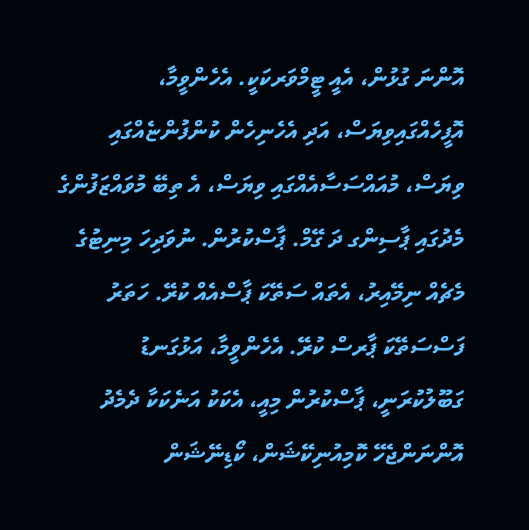އޮންނަ ގުޅުން، އެއީ ޓީމްވަރކަކީ. އެހެންވީމާ، އޮފީހެއްގައިވިޔަސް، އަދި އެހެނިހެން ކުންފުންޏެއްގައި ވިޔަސް، މުއައްސަސާއެއްގައި ވިޔަސް، އެ ތިބޭ މުވައްޒަފުންގެ މެދުގައި ޕާސިންގ ދަ ގޭމް. ޕާސްކުރުން. ނުވަދިހަ މިނިޓުގެ މެޗެއް ނިމޭއިރު، އެތައް ސަތޭކަ ޕާސްއެއް ކުރޭ. ހަތަރު ފަސްސަތޭކަ ޕާރސް ކުރޭ. އެހެންވީމާ، އަޅުގަނޑު ގަބޫލުކުރަނީ، ޕާސްކުރުން މިއީ، އެކަކު އަނެކަކާ ދެމެދު އޮންނަންޖެހޭ ކޮމިއުނިކޭޝަން، ކޯޑިނޭޝަން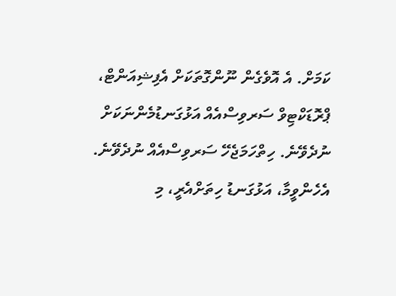ކަމަށް. އެ އޮވެގެން ނޫންގޮތަކަށް އެފިޝިއަންޓް، ޕްރޮޑަކްޓިވް ސަރވިސްއެއް އަޅުގަނޑުމެންނަކަށް ނުދެވޭނެ. ހިތްހަމަޖެހޭ ސަރވިސްއެއް ނުދެވޭނެ. އެހެންވީމާ، އަޅުގަނޑު ހިތަށްއެރީ، މި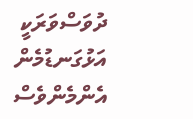ދުވަސްވަރަކީ އަޅުގަނޑުމެން އެންމެންވެސް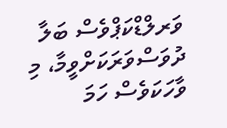ވަރލްޑްކަޕްވެސް ބަލާ ދުވަސްވަރަކަށްވީމާ، މި ވާހަކަވެސް ހަމަ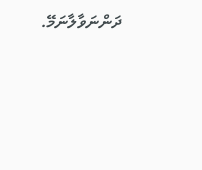ދަންނަވާލާނަމޭ.